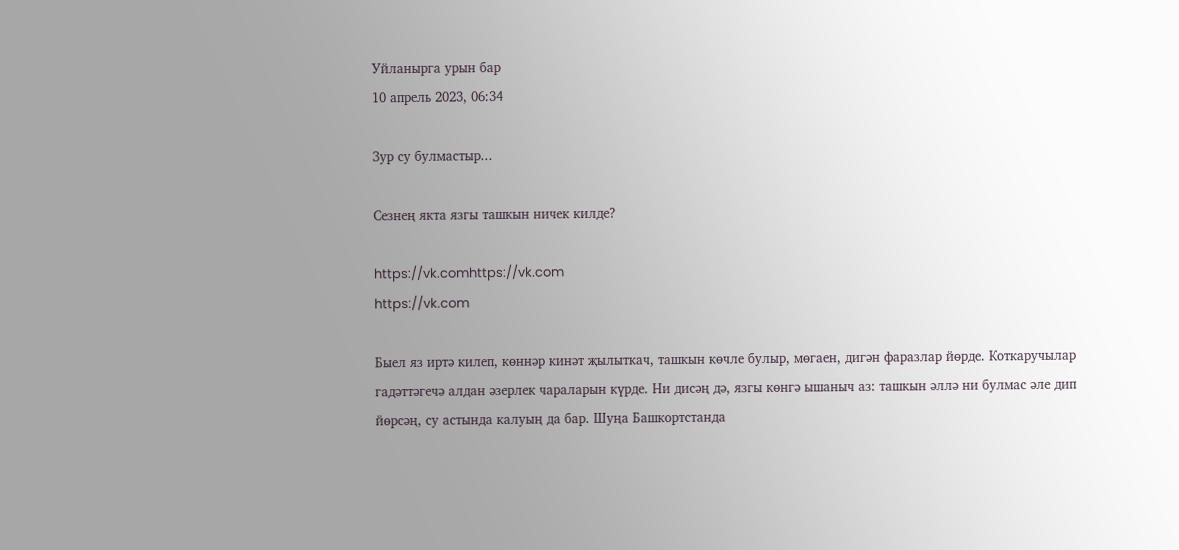Уйланырга урын бар
10 апрель 2023, 06:34

Зур су булмастыр...

Сезнең якта язгы ташкын ничек килде?

https://vk.comhttps://vk.com
https://vk.com

Быел яз иртә килеп, көннәр кинәт җылыткач, ташкын көчле булыр, мөгаен, дигән фаразлар йөрде. Коткаручылар гадәттәгечә алдан әзерлек чараларын күрде. Ни дисәң дә, язгы көнгә ышаныч аз: ташкын әллә ни булмас әле дип йөрсәң, су астында калуың да бар. Шуңа Башкортстанда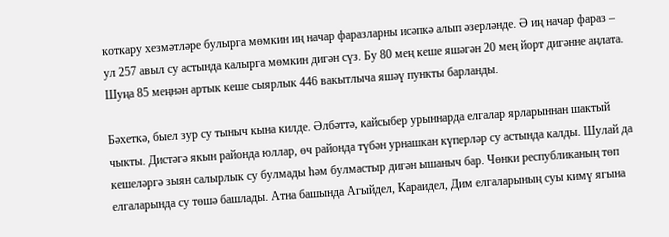коткару хезмәтләре булырга мөмкин иң начар фаразларны исәпкә алып әзерләнде. Ә иң начар фараз – ул 257 авыл су астында калырга мөмкин дигән сүз. Бу 80 мең кеше яшәгән 20 мең йорт дигәнне аңлата. Шуңа 85 меңнән артык кеше сыярлык 446 вакытлыча яшәү пункты барланды.

Бәхеткә, быел зур су тыныч кына килде. Әлбәттә, кайсыбер урыннарда елгалар ярларыннан шактый чыкты. Дистәгә якын районда юллар, өч районда түбән урнашкан күперләр су астында калды. Шулай да кешеләргә зыян салырлык су булмады һәм булмастыр дигән ышаныч бар. Чөнки республиканың төп елгаларында су төшә башлады. Атна башында Агыйдел, Караидел, Дим елгаларының суы кимү ягына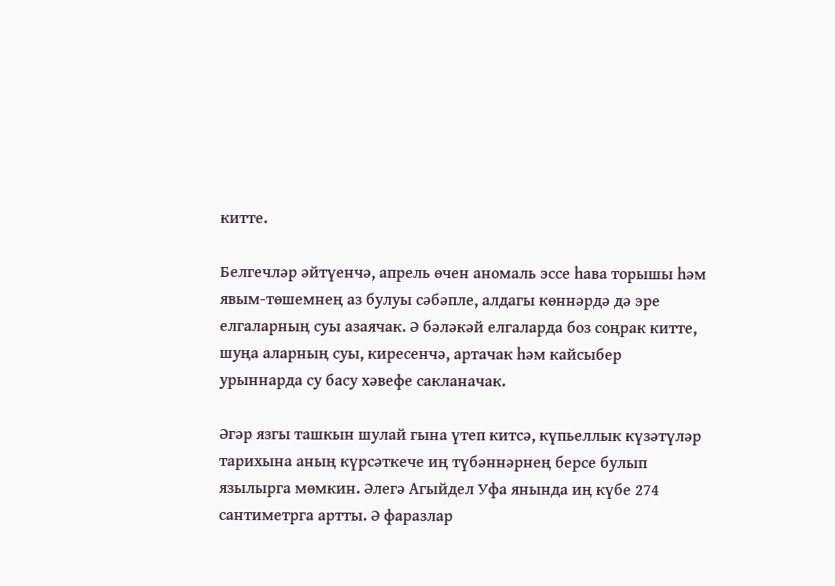китте.

Белгечләр әйтүенчә, апрель өчен аномаль эссе һава торышы һәм явым-төшемнең аз булуы сәбәпле, алдагы көннәрдә дә эре елгаларның суы азаячак. Ә бәләкәй елгаларда боз соңрак китте, шуңа аларның суы, киресенчә, артачак һәм кайсыбер урыннарда су басу хәвефе сакланачак.

Әгәр язгы ташкын шулай гына үтеп китсә, күпьеллык күзәтүләр тарихына аның күрсәткече иң түбәннәрнең берсе булып язылырга мөмкин. Әлегә Агыйдел Уфа янында иң күбе 274 сантиметрга артты. Ә фаразлар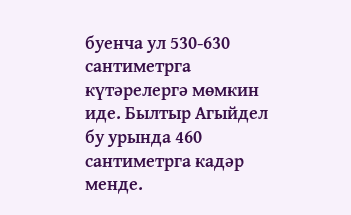буенча ул 530-630 сантиметрга күтәрелергә мөмкин иде. Былтыр Агыйдел бу урында 460 сантиметрга кадәр менде.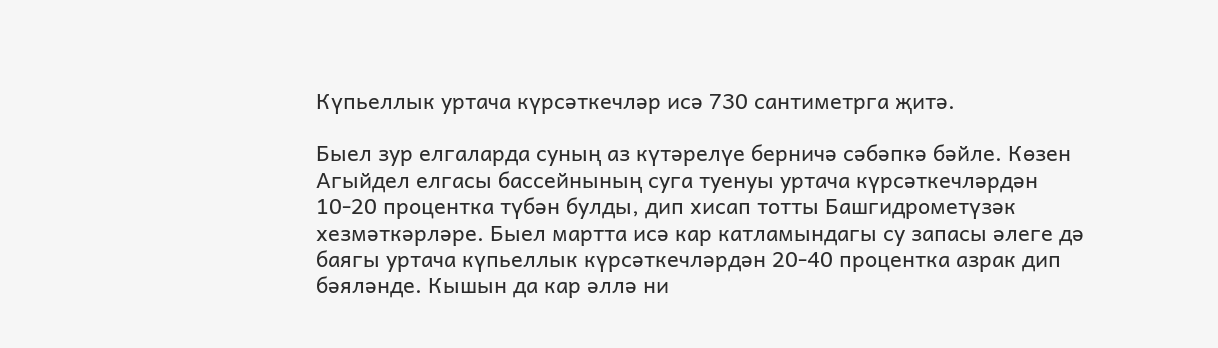Күпьеллык уртача күрсәткечләр исә 730 сантиметрга җитә.

Быел зур елгаларда суның аз күтәрелүе берничә сәбәпкә бәйле. Көзен Агыйдел елгасы бассейнының суга туенуы уртача күрсәткечләрдән 10-20 процентка түбән булды, дип хисап тотты Башгидрометүзәк хезмәткәрләре. Быел мартта исә кар катламындагы су запасы әлеге дә баягы уртача күпьеллык күрсәткечләрдән 20-40 процентка азрак дип бәяләнде. Кышын да кар әллә ни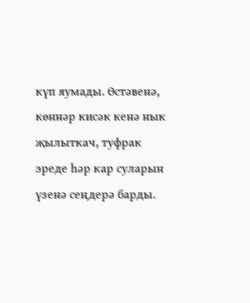күп яумады. Өстәвенә, көннәр кисәк кенә нык җылыткач, туфрак эреде һәр кар суларын үзенә сеңдерә барды.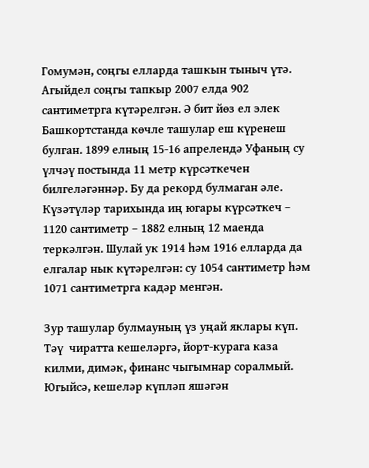Гомумән, соңгы елларда ташкын тыныч үтә. Агыйдел соңгы тапкыр 2007 елда 902 сантиметрга күтәрелгән. Ә бит йөз ел элек Башкортстанда көчле ташулар еш күренеш булган. 1899 елның 15-16 апрелендә Уфаның су үлчәү постында 11 метр күрсәткечен билгеләгәннәр. Бу да рекорд булмаган әле. Күзәтүләр тарихында иң югары күрсәткеч – 1120 сантиметр – 1882 елның 12 маенда теркәлгән. Шулай ук 1914 һәм 1916 елларда да елгалар нык күтәрелгән: су 1054 сантиметр һәм 1071 сантиметрга кадәр менгән.

Зур ташулар булмауның үз уңай яклары күп. Тәү  чиратта кешеләргә, йорт-курага каза килми, димәк, финанс чыгымнар соралмый. Югыйсә, кешеләр күпләп яшәгән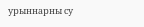урыннарны су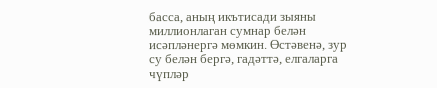басса, аның икътисади зыяны миллионлаган сумнар белән исәпләнергә мөмкин. Өстәвенә, зур су белән бергә, гадәттә, елгаларга чүпләр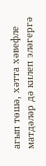агып төшә, хәтта хәвефле матдәләр дә килеп эләгергә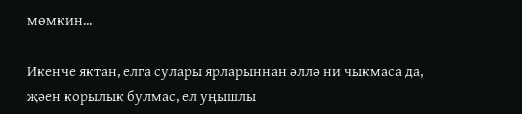мөмкин...

Икенче яктан, елга сулары ярларыннан әллә ни чыкмаса да, җәен корылык булмас, ел уңышлы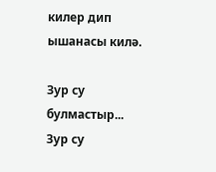килер дип ышанасы килә.

Зур су булмастыр...
Зур су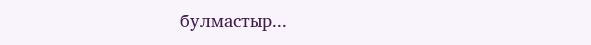булмастыр...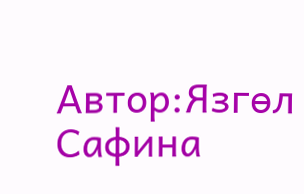Автор:Язгөл Сафина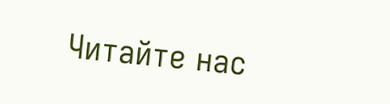Читайте нас